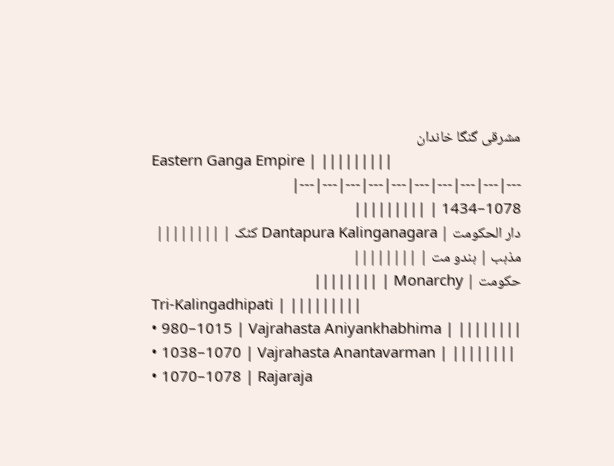مشرقی گنگا خاندان
Eastern Ganga Empire | |||||||||
---|---|---|---|---|---|---|---|---|---|
1078–1434 | |||||||||
دار الحکومت | Dantapura Kalinganagara کٹک | ||||||||
مذہب | ہندو مت | ||||||||
حکومت | Monarchy | ||||||||
Tri-Kalingadhipati | |||||||||
• 980–1015 | Vajrahasta Aniyankhabhima | ||||||||
• 1038–1070 | Vajrahasta Anantavarman | ||||||||
• 1070–1078 | Rajaraja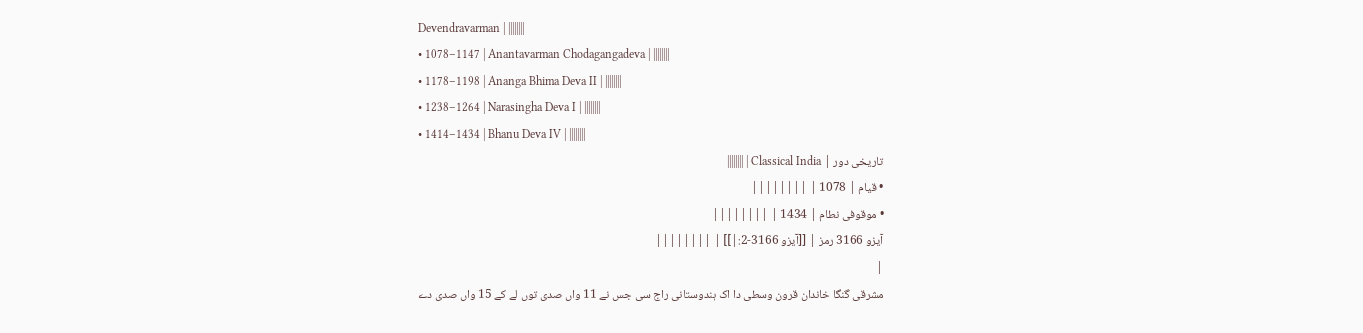Devendravarman | ||||||||
• 1078–1147 | Anantavarman Chodagangadeva | ||||||||
• 1178–1198 | Ananga Bhima Deva II | ||||||||
• 1238–1264 | Narasingha Deva I | ||||||||
• 1414–1434 | Bhanu Deva IV | ||||||||
تاریخی دور | Classical India | ||||||||
• قیام | 1078 | ||||||||
• موقوفی نطام | 1434 | ||||||||
آیزو 3166 رمز | [[آیزو 3166-2:|]] | ||||||||
|
مشرقی گنگا خاندان قرون وسطی دا اک ہندوستانی راج سی جس نے 11 واں صدی توں لے کے 15 واں صدی دے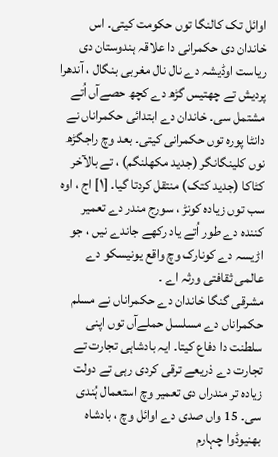اوائل تک کالنگا توں حکومت کيتی۔ اس خاندان دی حکمرانی دا علاقہ ہندوستان دی ریاست اوڈیشہ دے نال نال مغربی بنگال ، آندھرا پردیش تے چھتیس گڑھ دے کچھ حصےآں اُتے مشتمل سی۔ خاندان دے ابتدائی حکمراناں نے دانٹا پورہ توں حکمرانی کيتی۔ بعد وچ راجگڑھ نوں کلینگانگر (جدید مکھلنگم) ، تے بالآخر کٹاکا (جدید کتک) منتقل کردتا گیا۔ [۱] اج ، اوہ سب توں زیادہ کونڑ ، سورج مندر دے تعمیر کنندہ دے طور اُتے یاد رکھے جاندے نيں ، جو اڑیسہ دے کونارک وچ واقع یونیسکو دے عالمی ثقافتی ورثہ اے ۔
مشرقی گنگا خاندان دے حکمراناں نے مسلم حکمراناں دے مسلسل حملےآں توں اپنی سلطنت دا دفاع کيتا۔ ایہ بادشاہی تجارت تے تجارت دے ذریعے ترقی کردی رہی تے دولت زیادہ تر مندراں دی تعمیر وچ استعمال ہُندی سی۔ 15 واں صدی دے اوائل وچ ، بادشاہ بھنیوڈوا چہارم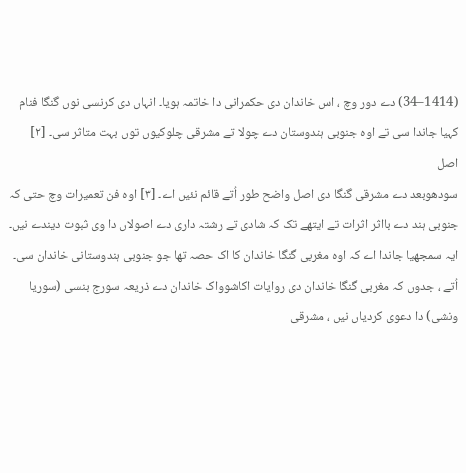(1414–34) دے دور وچ ، اس خاندان دی حکمرانی دا خاتمہ ہويا۔ انہاں دی کرنسی نوں گنگا فنام کہیا جاندا سی تے اوہ جنوبی ہندوستان دے چولا تے مشرقی چلوکیوں توں بہت متاثر سی۔ [۲]
اصل
سودھوبعد دے مشرقی گنگا دی اصل واضح طور اُتے قائم نئيں اے۔ [۳] اوہ فن تعمیرات وچ حتی کہ جنوبی ہند دے بااثر اثرات تے ایتھے تک کہ شادی تے رشتہ داری دے اصولاں دا وی ثبوت دیندے نيں۔ ایہ سمجھیا جاندا اے کہ اوہ مغربی گنگا خاندان کا اک حصہ تھا جو جنوبی ہندوستانی خاندان سی۔ اُتے ، جدوں کہ مغربی گنگا خاندان دی روایات اکاشوواک خاندان دے ذریعہ سورج بنسی (سوریا ونشی) دا دعوی کردیاں نيں ، مشرقی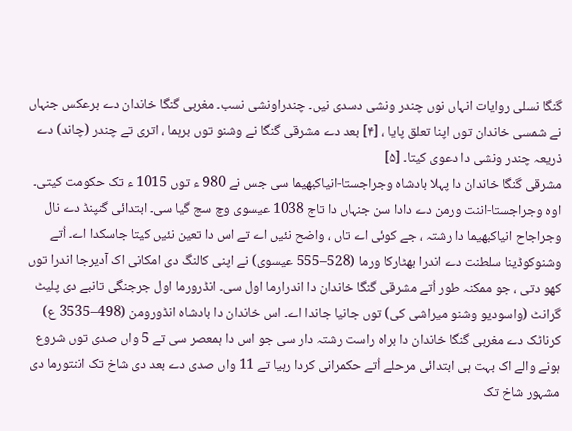گنگا نسلی روایات انہاں نوں چندر ونشی دسدی نيں۔ چندراونشی نسب۔ مغربی گنگا خاندان دے برعکس جنہاں نے شمسی خاندان توں اپنا تعلق پایا ، [۴] بعد دے مشرقی گنگا نے وشنو توں برہما ، اتری تے چندر (چاند) دے ذریعہ چندر ونشی دا دعوی کيتا۔ [۵]
مشرقی گنگا خاندان دا پہلا بادشاہ وجراجستا-انیاکبھیما سی جس نے 980 ء توں 1015 ء تک حکومت کيتی۔ اوہ وجراجستا-اننت ورمن دے دادا سن جنہاں دا تاج 1038 عیسوی وچ سج گیا سی۔ ابتدائی گنپنڈ دے نال وجراجاح انیاکبھیما دا رشتہ ، جے کوئی اے تاں ، واضح نئيں اے تے اس دا تعین نئيں کيتا جاسکدا اے۔ اُتے وشنوکوڈینا سلطنت دے اندرا بھٹارکا ورما (528–555 عیسوی) نے اپنی کالنگ دی امکانی اک آدیرجا اندرا توں کھو دتی ، جو ممکنہ طور اُتے مشرقی گنگا خاندان دا اندرارما اول سی۔ انڈرورما اول جرجنگی تانبے دی پلیٹ گرانٹ (واسودیو وشنو میراشی کی) توں جانیا جاندا اے۔ اس خاندان دا بادشاہ انڈورومن (498–3535 ع) کرناٹک دے مغربی گنگا خاندان دا براہ راست رشتہ دار سی جو اس دا ہمعصر سی تے 5 واں صدی توں شروع ہونے والے اک بہت ہی ابتدائی مرحلے اُتے حکمرانی کردا رہیا تے 11 واں صدی دے بعد دی شاخ تک اننتورما دی مشہور شاخ تک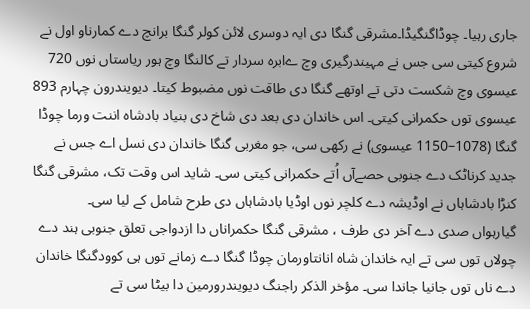جاری رہیا۔ چوڈاگنگیڈا۔مشرقی گنگا دی ایہ دوسری لائن کولر گنگا برانچ دے کمارناو اول نے شروع کيتی سی جس نے مہیندرگیری وچ ےابرہ سردار تے کالنگا وچ ہور ریاستاں نوں 720 عیسوی وچ شکست دتی تے اوتھے گنگا دی طاقت نوں مضبوط کيتا۔ دیویندرون چہارم 893 عیسوی توں حکمرانی کيتی۔ اس خاندان دی بعد دی شاخ دی بنیاد بادشاہ اننت ورما چوڈا گنگا (1078–1150 عیسوی) نے رکھی سی، جو مغربی گنگا خاندان دی نسل اے جس نے جدید کرناٹک دے جنوبی حصےآں اُتے حکمرانی کيتی سی۔ شاید اس وقت تک، مشرقی گنگا کنڑا بادشاہاں نے اوڈیشہ دے کلچر نوں اوڈیا بادشاہاں دی طرح شامل کے لیا سی۔
گیارہواں صدی دے آخر دی طرف ، مشرقی گنگا حکمراناں دا ازدواجی تعلق جنوبی ہند دے چولاں توں سی تے ایہ خاندان شاہ انانتاورمان چوڈا گنگا دے زمانے توں ہی کوودگنگا خاندان دے ناں توں جانیا جاندا سی۔ مؤخر الذکر راجنگ دیویندرورمین دا بیٹا سی تے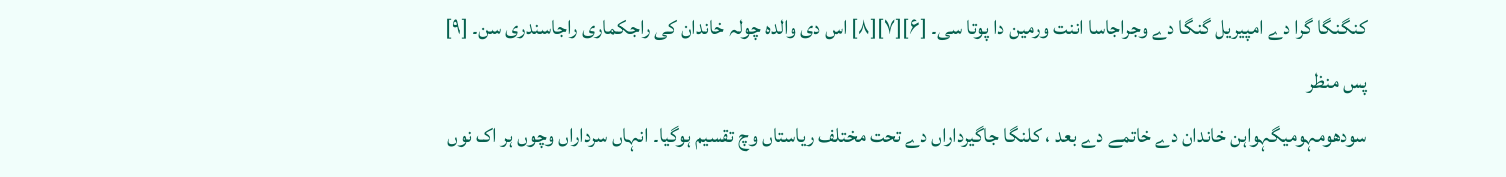کنگنگا گرا دے امپیریل گنگا دے وجراجاسا اننت ورمین دا پوتا سی۔ [۶][۷][۸] اس دی والدہ چولہ خاندان کی راجکماری راجاسندری سن۔ [۹]
پس منظر
سودھومہومیگہواہن خاندان دے خاتمے دے بعد ، کلنگا جاگیرداراں دے تحت مختلف ریاستاں وچ تقسیم ہوگیا۔ انہاں سرداراں وچوں ہر اک نوں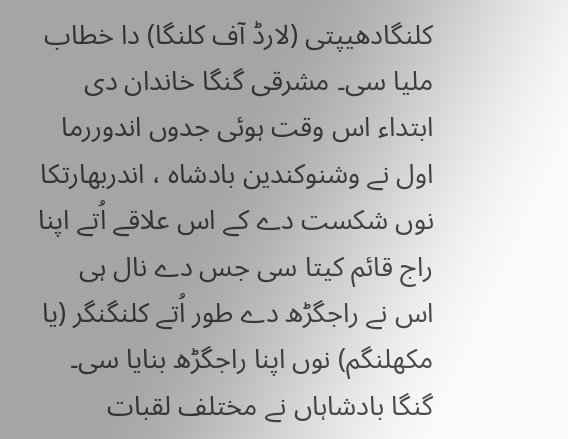کلنگادھیپتی (لارڈ آف کلنگا) دا خطاب ملیا سی۔ مشرقی گنگا خاندان دی ابتداء اس وقت ہوئی جدوں اندوررما اول نے وشنوکندین بادشاہ ، اندربھارتکا نوں شکست دے کے اس علاقے اُتے اپنا راج قائم کيتا سی جس دے نال ہی اس نے راجگڑھ دے طور اُتے کلنگنگر (یا مکھلنگم) نوں اپنا راجگڑھ بنایا سی۔ گنگا بادشاہاں نے مختلف لقبات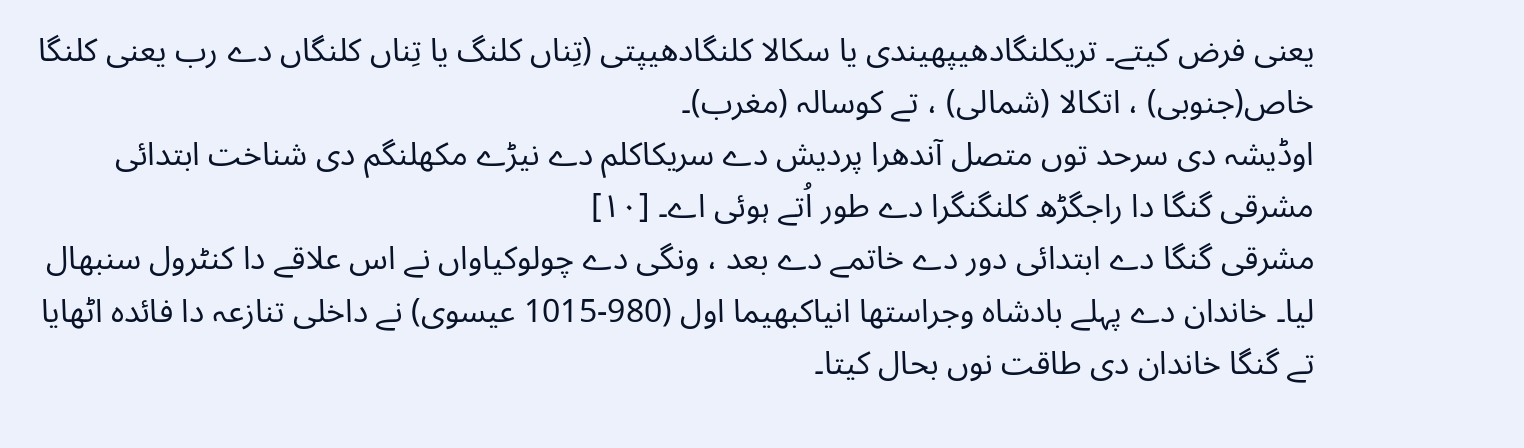یعنی فرض کیتے۔ تریکلنگادھیپھیندی یا سکالا کلنگادھیپتی (تِناں کلنگ یا تِناں کلنگاں دے رب یعنی کلنگا خاص(جنوبی) ، اتکالا (شمالی) ، تے کوسالہ (مغرب)۔
اوڈیشہ دی سرحد توں متصل آندھرا پردیش دے سریکاکلم دے نیڑے مکھلنگم دی شناخت ابتدائی مشرقی گنگا دا راجگڑھ کلنگنگرا دے طور اُتے ہوئی اے۔ [۱۰]
مشرقی گنگا دے ابتدائی دور دے خاتمے دے بعد ، ونگی دے چولوکیاواں نے اس علاقے دا کنٹرول سنبھال لیا۔ خاندان دے پہلے بادشاہ وجراستھا انیاکبھیما اول (980-1015 عیسوی) نے داخلی تنازعہ دا فائدہ اٹھایا تے گنگا خاندان دی طاقت نوں بحال کيتا۔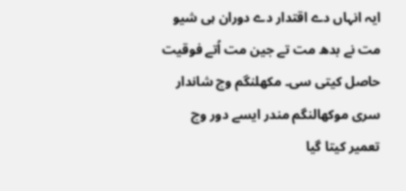ایہ انہاں دے اقتدار دے دوران ہی شیو مت نے بدھ مت تے جین مت اُتے فوقیت حاصل کيتی سی۔ مکھلنگم وچ شاندار سری موکھالنگم مندر ايسے دور وچ تعمیر کيتا گیا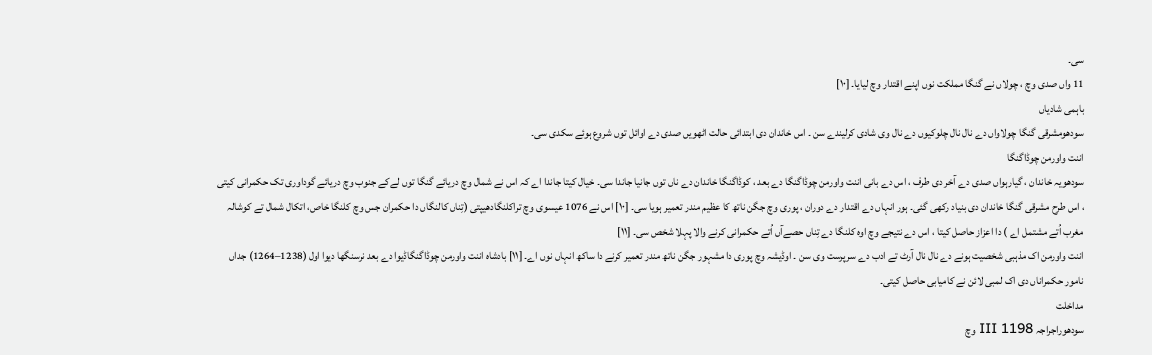سی۔
11 واں صدی وچ ، چولاں نے گنگا مملکت نوں اپنے اقتدار وچ لیایا۔ [۱۰]
باہمی شادیاں
سودھومشرقی گنگا چولاواں دے نال نال چلوکیوں دے نال وی شادی کرلیندے سن ۔ اس خاندان دی ابتدائی حالت اٹھويں صدی دے اوائل توں شروع ہوئے سکدی سی۔
اننت واورمن چوڈاگنگا
سودھویہ خاندان ، گیارہواں صدی دے آخر دی طرف ، اس دے بانی اننت واورمن چوڈاگنگا دے بعد ، کوڈاگنگا خاندان دے ناں توں جانیا جاندا سی۔ خیال کيتا جاندا اے کہ اس نے شمال وچ دریائے گنگا توں لےکے جنوب وچ دریائے گوداوری تک حکمرانی کيتی ، اس طرح مشرقی گنگا خاندان دی بنیاد رکھی گئی۔ ہور انہاں دے اقتدار دے دوران ، پوری وچ جگن ناتھ کا عظیم مندر تعمیر ہويا سی۔ [۱۰] اس نے 1076 عیسوی وچ تراکلنگادھیپتی (تِناں کالنگاں دا حکمران جس وچ کلنگا خاص، اتکال شمال تے کوشالہ مغرب اُتے مشتمل اے ) دا اعزاز حاصل کيتا ، اس دے نتیجے وچ اوہ کلنگا دے تِناں حصےآں اُتے حکمرانی کرنے والا پہلا شخص سی۔ [۱۱]
اننت واورمن اک مذہبی شخصیت ہونے دے نال نال آرٹ تے ادب دے سرپرست وی سن ۔ اوڈیشہ وچ پوری دا مشہور جگن ناتھ مندر تعمیر کرنے دا ساکھ انہاں نوں اے۔ [۱۱] بادشاہ اننت واورمن چوڈاگنگاڈیوا دے بعد نرسنگھا دیوا اول (1238–1264) جداں نامور حکمراناں دی اک لمبی لائن نے کامیابی حاصل کيتی۔
مداخلت
سودھوراجراجہ III 1198 وچ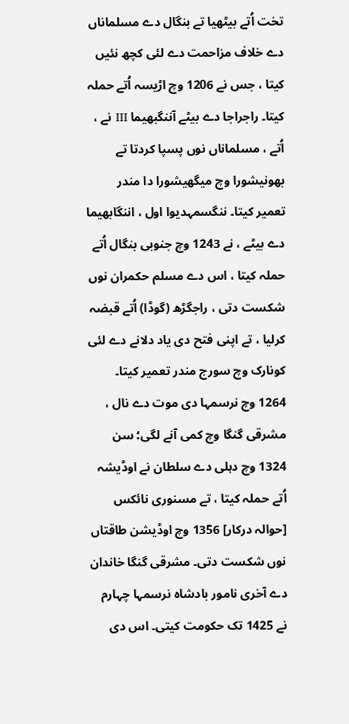تخت اُتے بیٹھیا تے بنگال دے مسلماناں دے خلاف مزاحمت دے لئی کچھ نئيں کيتا ، جس نے 1206 وچ اڑیسہ اُتے حملہ کيتا۔ راجراجا دے بیٹے آننگبھیما III نے ، اُتے ، مسلماناں نوں پسپا کردتا تے بھونیشورا وچ میگھیشورا دا مندر تعمیر کيتا۔ ننگسمہدیوا اول ، اننگابھیما دے بیٹے ، نے 1243 وچ جنوبی بنگال اُتے حملہ کيتا ، اس دے مسلم حکمران نوں شکست دتی ، راجگڑھ (گوڈا) اُتے قبضہ کرلیا ، تے اپنی فتح دی یاد دلانے دے لئی کونارک وچ سورج مندر تعمیر کيتا۔ 1264 وچ نرسمہا دی موت دے نال ، مشرقی گنگا وچ کمی آنے لگی؛ سن 1324 وچ دہلی دے سلطان نے اوڈیشہ اُتے حملہ کيتا ، تے مسنوری نائکس [حوالہ درکار] 1356 وچ اوڈیشن طاقتاں نوں شکست دتی۔ مشرقی گنگا خاندان دے آخری نامور بادشاہ نرسمہا چہارم نے 1425 تک حکومت کيتی۔ اس دی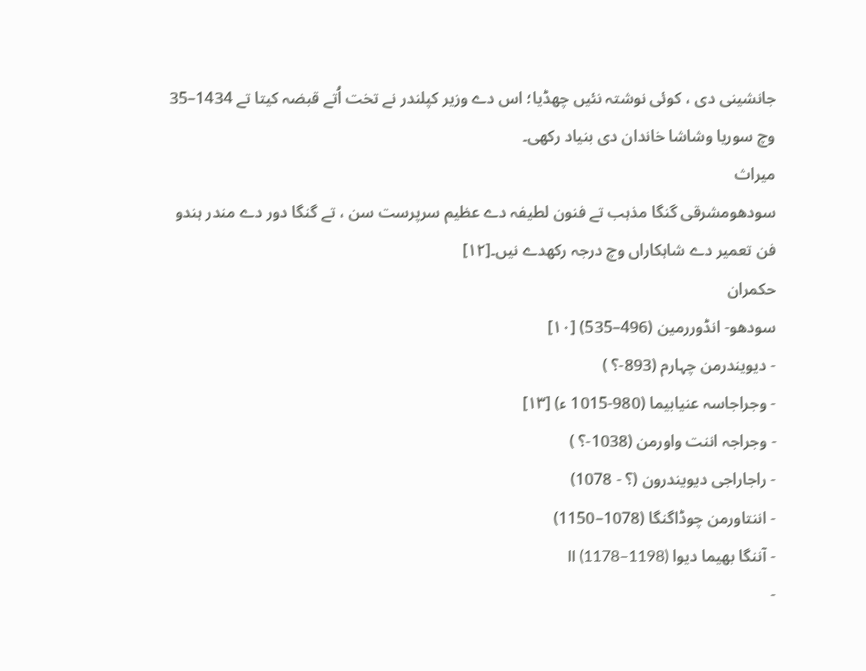جانشینی دی ، کوئی نوشتہ نئيں چھڈیا؛ اس دے وزیر کپلندر نے تخت اُتے قبضہ کيتا تے 1434–35 وچ سوریا وشاشا خاندان دی بنیاد رکھی۔
میراث
سودھومشرقی گنگا مذہب تے فنون لطیفہ دے عظیم سرپرست سن ، تے گنگا دور دے مندر ہندو فن تعمیر دے شاہکاراں وچ درجہ رکھدے نيں۔[۱۲]
حکمران
سودھو- انڈوررمین (496–535) [۱۰]
- دیویندرمن چہارم (893-؟ )
- وجراجاسہ عنیابیما (980-1015 ء) [۱۳]
- وجراجہ اننت واورمن (1038-؟ )
- راجاراجی دیویندرون (؟ - 1078)
- اننتاورمن چوڈاگنگا (1078–1150)
- آننگا بھیما دیوا II (1178–1198)
-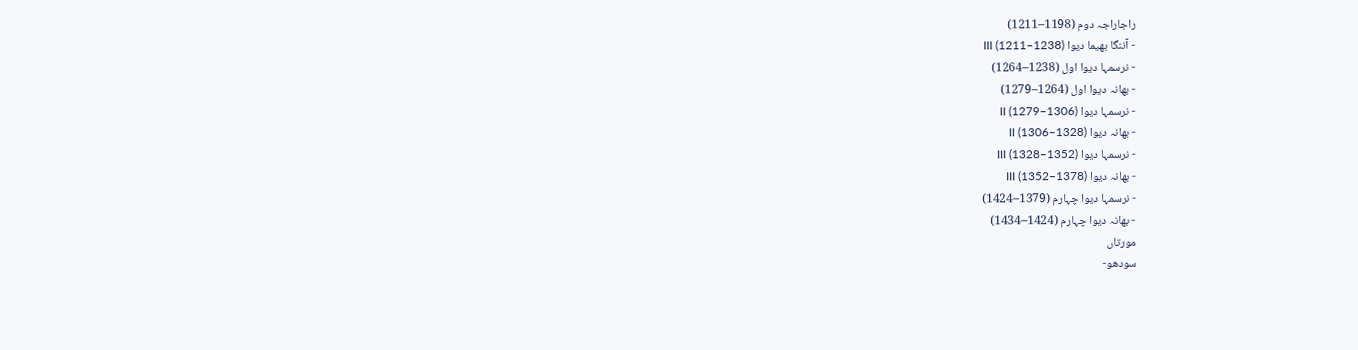راجاراجہ دوم (1198–1211)
- آننگا بھیما دیوا III (1211–1238)
- نرسمہا دیوا اول (1238–1264)
- بھانہ دیوا اول (1264–1279)
- نرسمہا دیوا II (1279–1306)
- بھانہ دیوا II (1306–1328)
- نرسمہا دیوا III (1328–1352)
- بھانہ دیوا III (1352–1378)
- نرسمہا دیوا چہارم (1379–1424)
- بھانہ دیوا چہارم (1424–1434)
مورتاں
سودھو-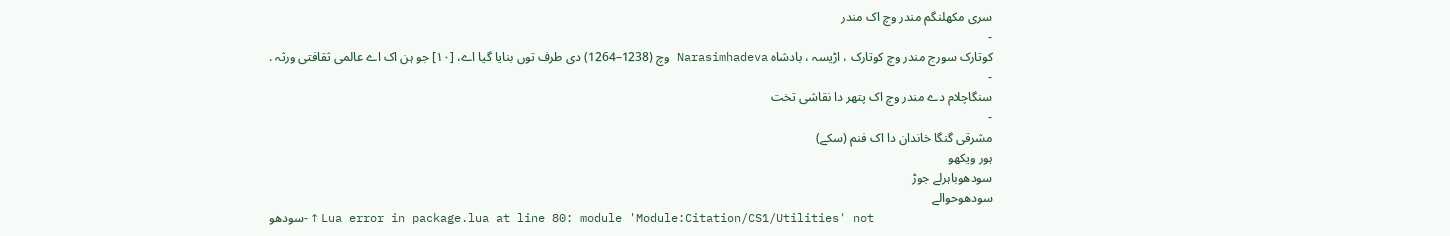سری مکھلنگم مندر وچ اک مندر
-
کوتارک سورج مندر وچ کوتارک ، اڑیسہ ، بادشاہ Narasimhadeva وچ (1238–1264) دی طرف توں بنایا گیا اے، [۱۰] جو ہن اک اے عالمی ثقافتی ورثہ .
-
سنگاچلام دے مندر وچ اک پتھر دا نقاشی تخت
-
مشرقی گنگا خاندان دا اک فنم (سکے)
ہور ویکھو
سودھوباہرلے جوڑ
سودھوحوالے
سودھو- ↑ Lua error in package.lua at line 80: module 'Module:Citation/CS1/Utilities' not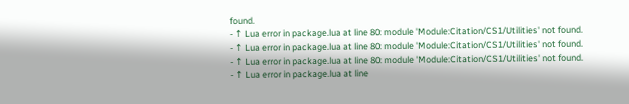found.
- ↑ Lua error in package.lua at line 80: module 'Module:Citation/CS1/Utilities' not found.
- ↑ Lua error in package.lua at line 80: module 'Module:Citation/CS1/Utilities' not found.
- ↑ Lua error in package.lua at line 80: module 'Module:Citation/CS1/Utilities' not found.
- ↑ Lua error in package.lua at line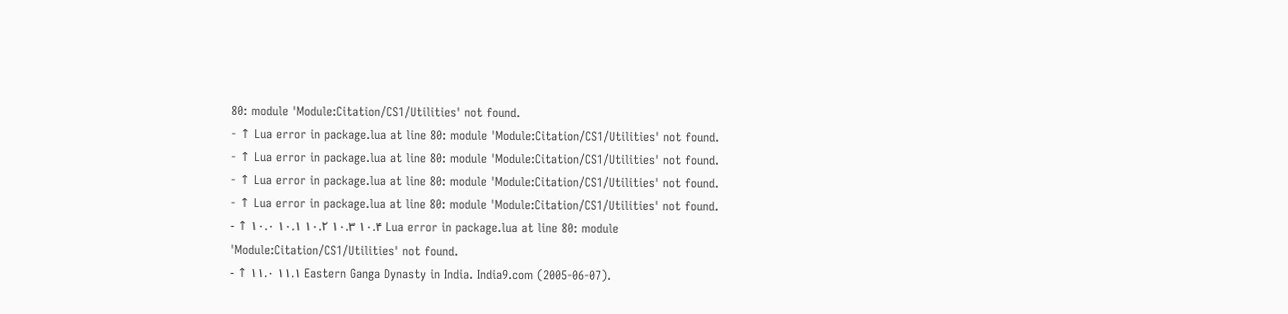80: module 'Module:Citation/CS1/Utilities' not found.
- ↑ Lua error in package.lua at line 80: module 'Module:Citation/CS1/Utilities' not found.
- ↑ Lua error in package.lua at line 80: module 'Module:Citation/CS1/Utilities' not found.
- ↑ Lua error in package.lua at line 80: module 'Module:Citation/CS1/Utilities' not found.
- ↑ Lua error in package.lua at line 80: module 'Module:Citation/CS1/Utilities' not found.
- ↑ ۱۰.۰ ۱۰.۱ ۱۰.۲ ۱۰.۳ ۱۰.۴ Lua error in package.lua at line 80: module 'Module:Citation/CS1/Utilities' not found.
- ↑ ۱۱.۰ ۱۱.۱ Eastern Ganga Dynasty in India. India9.com (2005-06-07).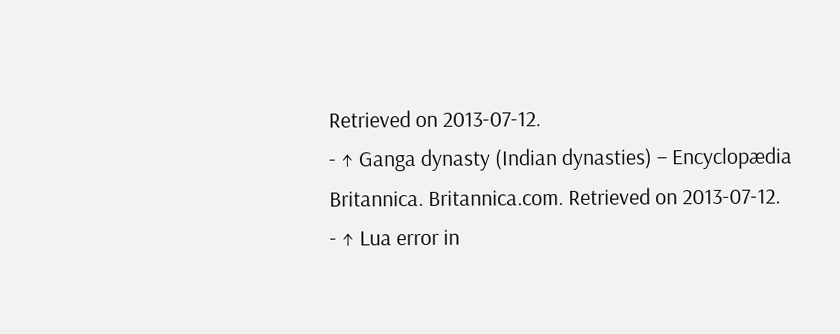Retrieved on 2013-07-12.
- ↑ Ganga dynasty (Indian dynasties) – Encyclopædia Britannica. Britannica.com. Retrieved on 2013-07-12.
- ↑ Lua error in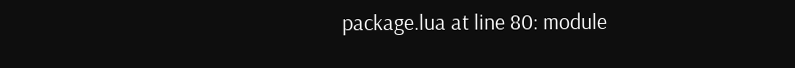package.lua at line 80: module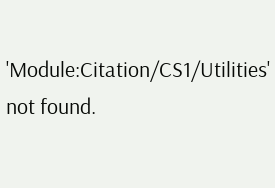'Module:Citation/CS1/Utilities' not found.